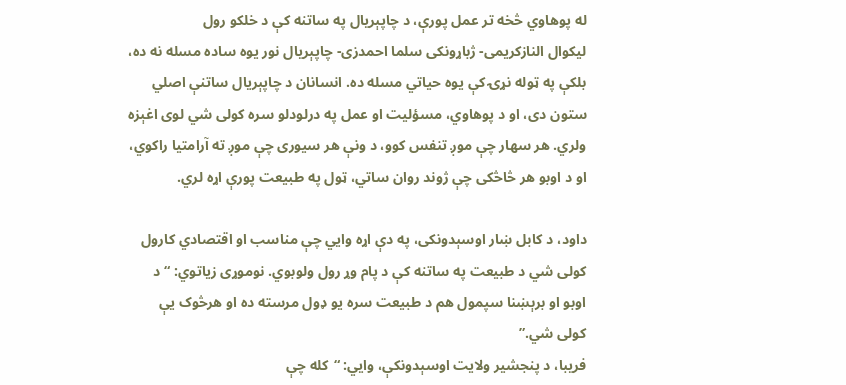له پوهاوي څخه تر عمل پورې، د چاپېریال په ساتنه کې د خلکو رول
لیکوال النازکریمی- ژباړونکی سلما احمدزی- چاپېریال نور یوه ساده مسله نه ده، بلکې په ټوله نړۍ کې یوه حیاتي مسله ده. انسانان د چاپېریال ساتنې اصلي ستون دی، او د پوهاوي، مسؤلیت او عمل په درلودلو سره کولی شي لوی اغېزه ولري. هر سهار چې موږ تنفس کوو، د ونې هر سیوری چې موږ ته آرامتیا راکوي، او د اوبو هر څاڅکی چې ژوند روان ساتي، ټول په طبیعت پورې اړه لري.

داود، د کابل ښار اوسېدونکی، په دې اړه وايي چې مناسب او اقتصادي کارول کولی شي د طبیعت په ساتنه کې د پام وړ رول ولوبوي. نوموړی زیاتوي: “د اوبو او برېښنا سپمول هم د طبیعت سره یو ډول مرسته ده او هرڅوک یې کولی شي.”
فریبا، د پنجشیر ولایت اوسېدونکې، وايي: “کله چې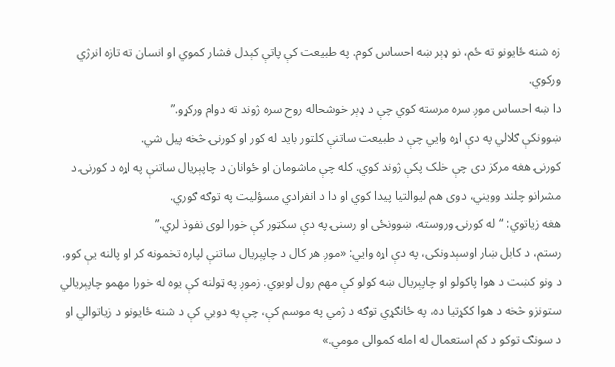زه شنه ځایونو ته ځم، نو ډېر ښه احساس کوم. په طبیعت کې پاتې کېدل فشار کموي او انسان ته تازه انرژي ورکوي.
دا ښه احساس موږ سره مرسته کوي چې د ډېر خوشحاله روح سره ژوند ته دوام ورکړو.”
ښوونکې ګلالي په دې اړه وايي چې د طبیعت ساتنې کلتور باید له کور او کورنۍ څخه پیل شي.
کورنۍ هغه مرکز دی چې خلک پکې ژوند کوي. کله چې ماشومان او ځوانان د چاپېریال ساتنې په اړه د کورنۍ د مشرانو چلند وویني، دوی هم لیوالتیا پیدا کوي او دا د انفرادي مسؤلیت په توګه ګوري.
هغه زیاتوي: “له کورنۍ وروسته، ښوونځی او رسنۍ په دې سکټور کې خورا لوی نفوذ لري.”
رستم، د کابل ښار اوسېدونکی، په دې اړه وايي: «موږ هر کال د چاپېریال ساتنې لپاره تخمونه کر او پالنه یې کوو.
د ونو کښت د هوا پاکولو او چاپېریال ښه کولو کې مهم رول لوبوي. زموږ په ټولنه کې یوه له خورا مهمو چاپېریالي ستونزو څخه د هوا ککړتیا ده، په ځانګړي توګه د ژمي په موسم کې، چې په دوبي کې د شنه ځایونو د زیاتوالي او د سونګ توکو د کم استعمال له امله کموالی مومي.»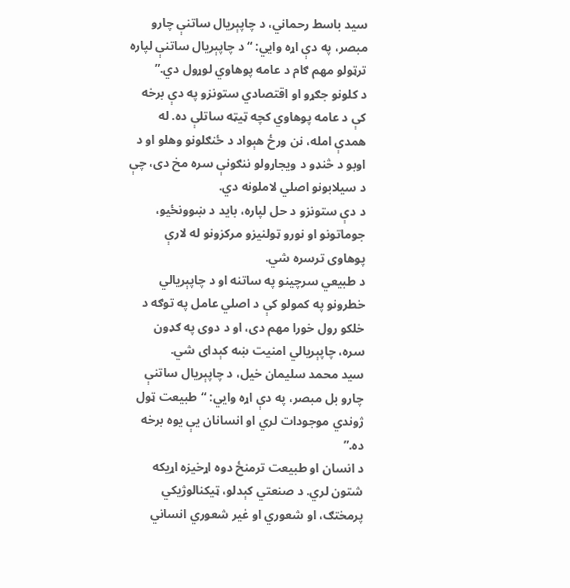سید باسط رحماني، د چاپېریال ساتنې چارو مبصر، په دې اړه وايي: “د چاپېریال ساتنې لپاره ترټولو مهم ګام د عامه پوهاوي لوړول دي.”
د کلونو جګړو او اقتصادي ستونزو په دې برخه کې د عامه پوهاوي کچه ټیټه ساتلې ده. له همدې امله، نن ورځ هېواد د ځنګلونو وهلو او د اوبو د څنډو د ویجاړولو ننګونې سره مخ دی، چې د سیلابونو اصلي لاملونه دي.
د دې ستونزو د حل لپاره، باید د ښوونځیو، جوماتونو او نورو ټولنیزو مرکزونو له لارې پوهاوی ترسره شي.
د طبیعي سرچینو په ساتنه او د چاپېریالي خطرونو په کمولو کې د اصلي عامل په توګه د خلکو رول خورا مهم دی، او د دوی په ګډون سره، چاپېریالي امنیت ښه کېدای شي.
سید محمد سلیمان خیل، د چاپېریال ساتنې چارو بل مبصر، په دې اړه وايي: “طبیعت ټول ژوندي موجودات لري او انسانان یې یوه برخه ده.”
د انسان او طبیعت ترمنځ دوه اړخیزه اړیکه شتون لري. د صنعتي کېدلو، ټیکنالوژیکي پرمختګ، او شعوري او غیر شعوري انساني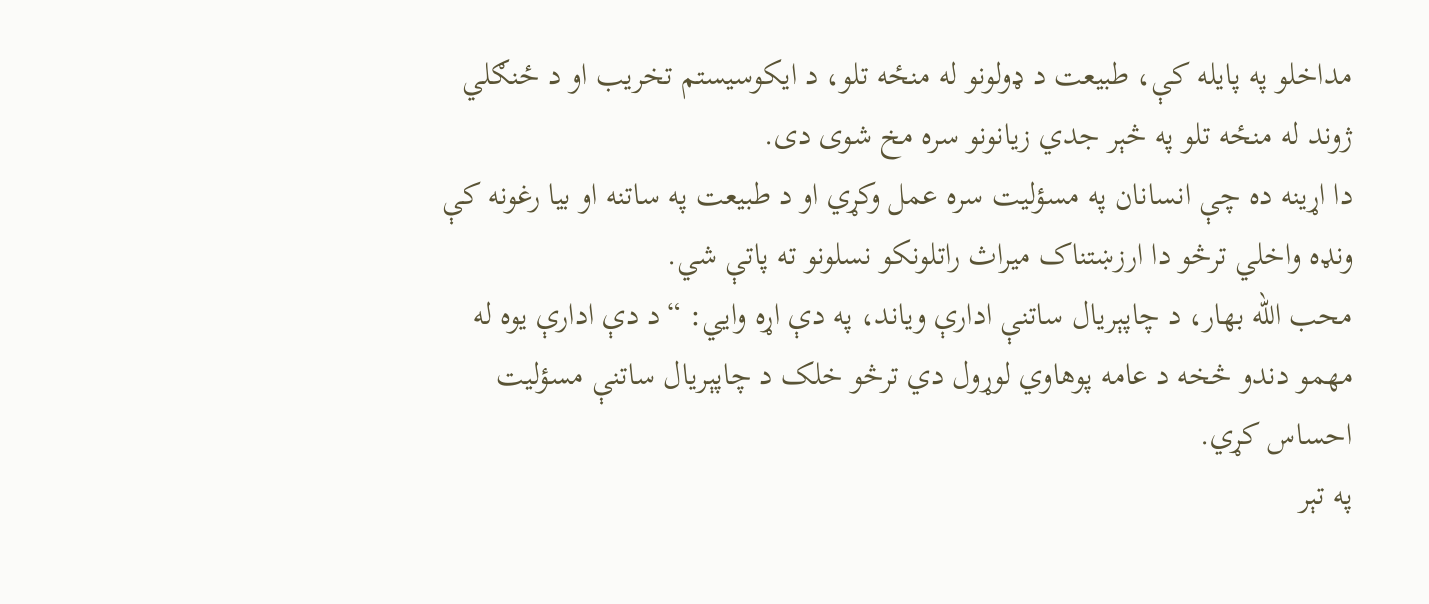مداخلو په پایله کې، طبیعت د ډولونو له منځه تلو، د ایکوسیستم تخریب او د ځنګلي ژوند له منځه تلو په څېر جدي زیانونو سره مخ شوی دی.
دا اړینه ده چې انسانان په مسؤلیت سره عمل وکړي او د طبیعت په ساتنه او بیا رغونه کې ونډه واخلي ترڅو دا ارزښتناک میراث راتلونکو نسلونو ته پاتې شي.
محب الله بهار، د چاپېریال ساتنې ادارې ویاند، په دې اړه وايي: “د دې ادارې یوه له مهمو دندو څخه د عامه پوهاوي لوړول دي ترڅو خلک د چاپېریال ساتنې مسؤلیت احساس کړي.
په تېر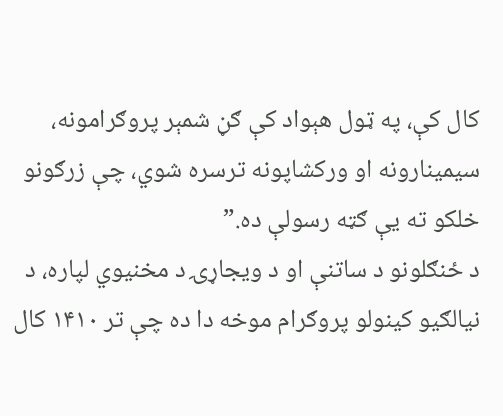کال کې، په ټول هېواد کې ګڼ شمېر پروګرامونه، سیمینارونه او ورکشاپونه ترسره شوي، چې زرګونو خلکو ته یې ګټه رسولې ده.”
د ځنګلونو د ساتنې او د ویجاړۍ د مخنیوي لپاره، د نیالګیو کینولو پروګرام موخه دا ده چې تر ۱۴۱۰ کال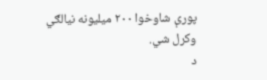پورې شاوخوا ۲۰۰ میلیونه نیالګي وکرل شي.
د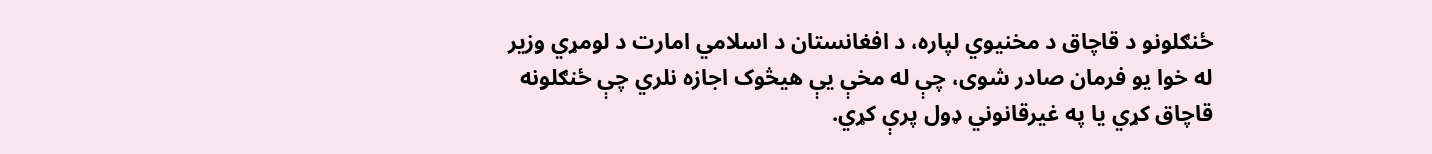ځنګلونو د قاچاق د مخنیوي لپاره، د افغانستان د اسلامي امارت د لومړي وزیر له خوا یو فرمان صادر شوی، چې له مخې یې هیڅوک اجازه نلري چې ځنګلونه قاچاق کړي یا په غیرقانوني ډول پرې کړي.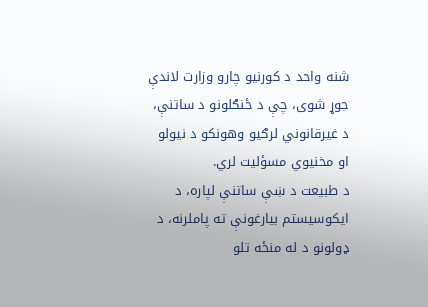شنه واحد د کورنیو چارو وزارت لاندې جوړ شوی، چې د ځنګلونو د ساتنې، د غیرقانوني لرګیو وهونکو د نیولو او مخنیوي مسؤلیت لري.
د طبیعت د ښې ساتنې لپاره، د ایکوسیستم بیارغونې ته پاملرنه، د ډولونو د له منځه تلو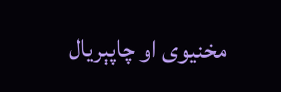مخنیوی او چاپېریال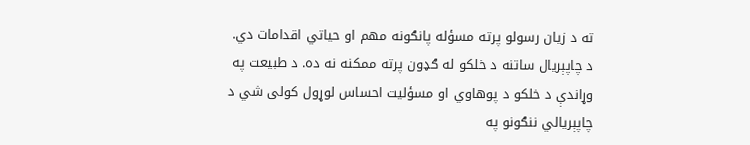ته د زیان رسولو پرته مسؤله پانګونه مهم او حیاتي اقدامات دي.
د چاپېریال ساتنه د خلکو له ګډون پرته ممکنه نه ده. د طبیعت په وړاندې د خلکو د پوهاوي او مسؤلیت احساس لوړول کولی شي د چاپېریالي ننګونو په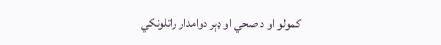کمولو او د صحي او ډېر دوامدار راتلونکي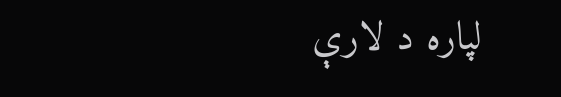لپاره د لارې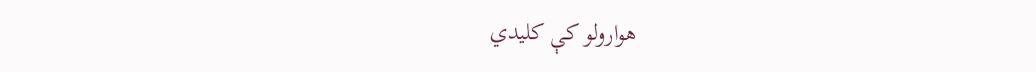هوارولو کې کلیدي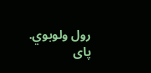رول ولوبوي.
پای